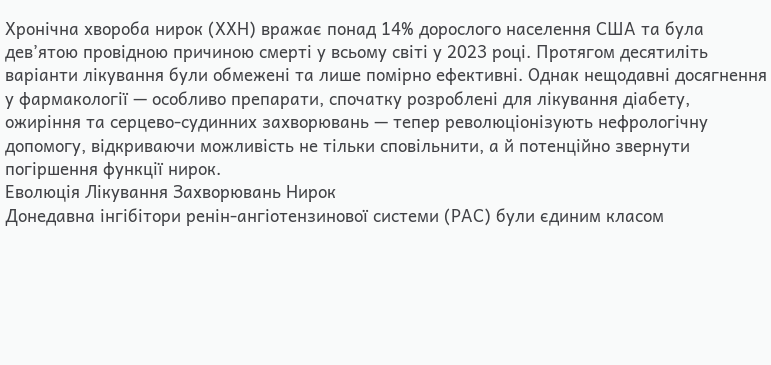Хронічна хвороба нирок (ХХН) вражає понад 14% дорослого населення США та була дев’ятою провідною причиною смерті у всьому світі у 2023 році. Протягом десятиліть варіанти лікування були обмежені та лише помірно ефективні. Однак нещодавні досягнення у фармакології — особливо препарати, спочатку розроблені для лікування діабету, ожиріння та серцево-судинних захворювань — тепер революціонізують нефрологічну допомогу, відкриваючи можливість не тільки сповільнити, а й потенційно звернути погіршення функції нирок.
Еволюція Лікування Захворювань Нирок
Донедавна інгібітори ренін-ангіотензинової системи (РАС) були єдиним класом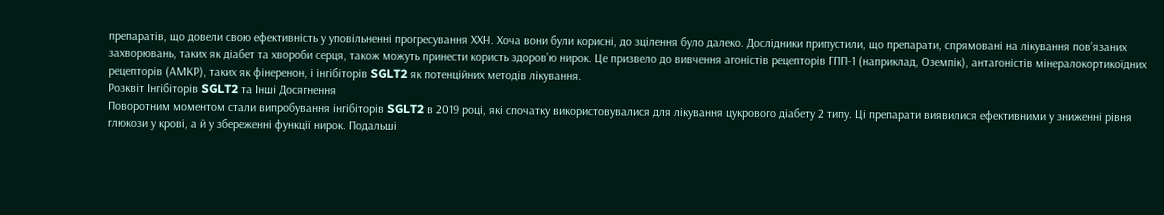препаратів, що довели свою ефективність у уповільненні прогресування ХХН. Хоча вони були корисні, до зцілення було далеко. Дослідники припустили, що препарати, спрямовані на лікування пов’язаних захворювань, таких як діабет та хвороби серця, також можуть принести користь здоров’ю нирок. Це призвело до вивчення агоністів рецепторів ГПП-1 (наприклад, Оземпік), антагоністів мінералокортикоїдних рецепторів (АМКР), таких як фінеренон, і інгібіторів SGLT2 як потенційних методів лікування.
Розквіт Інгібіторів SGLT2 та Інші Досягнення
Поворотним моментом стали випробування інгібіторів SGLT2 в 2019 році, які спочатку використовувалися для лікування цукрового діабету 2 типу. Ці препарати виявилися ефективними у зниженні рівня глюкози у крові, а й у збереженні функції нирок. Подальші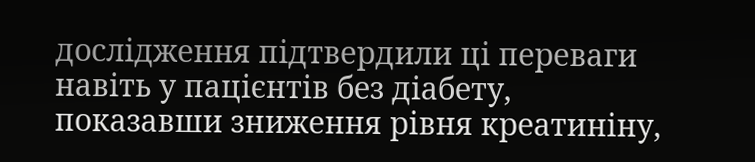дослідження підтвердили ці переваги навіть у пацієнтів без діабету, показавши зниження рівня креатиніну,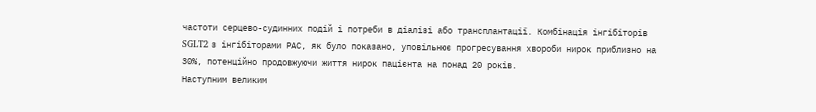частоти серцево-судинних подій і потреби в діалізі або трансплантації. Комбінація інгібіторів SGLT2 з інгібіторами РАС, як було показано, уповільнює прогресування хвороби нирок приблизно на 30%, потенційно продовжуючи життя нирок пацієнта на понад 20 років.
Наступним великим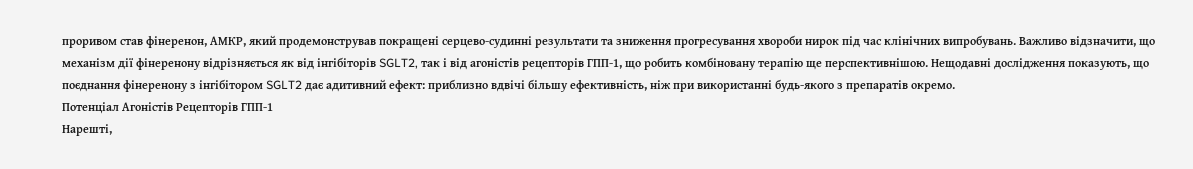проривом став фінеренон, АМКР, який продемонстрував покращені серцево-судинні результати та зниження прогресування хвороби нирок під час клінічних випробувань. Важливо відзначити, що механізм дії фінеренону відрізняється як від інгібіторів SGLT2, так і від агоністів рецепторів ГПП-1, що робить комбіновану терапію ще перспективнішою. Нещодавні дослідження показують, що поєднання фінеренону з інгібітором SGLT2 дає адитивний ефект: приблизно вдвічі більшу ефективність, ніж при використанні будь-якого з препаратів окремо.
Потенціал Агоністів Рецепторів ГПП-1
Нарешті,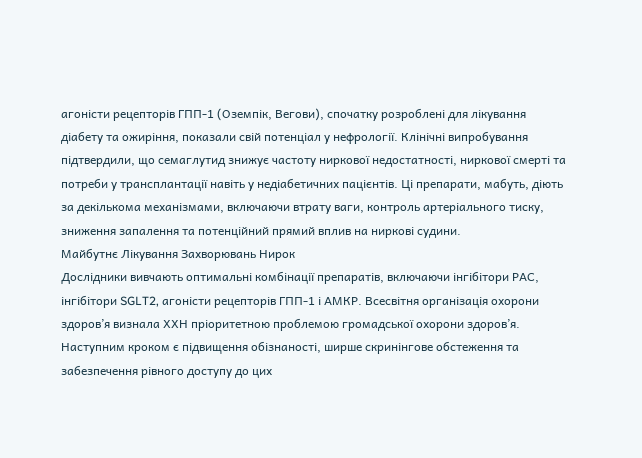агоністи рецепторів ГПП-1 (Оземпік, Вегови), спочатку розроблені для лікування діабету та ожиріння, показали свій потенціал у нефрології. Клінічні випробування підтвердили, що семаглутид знижує частоту ниркової недостатності, ниркової смерті та потреби у трансплантації навіть у недіабетичних пацієнтів. Ці препарати, мабуть, діють за декількома механізмами, включаючи втрату ваги, контроль артеріального тиску, зниження запалення та потенційний прямий вплив на ниркові судини.
Майбутнє Лікування Захворювань Нирок
Дослідники вивчають оптимальні комбінації препаратів, включаючи інгібітори РАС, інгібітори SGLT2, агоністи рецепторів ГПП-1 і АМКР. Всесвітня організація охорони здоров’я визнала ХХН пріоритетною проблемою громадської охорони здоров’я. Наступним кроком є підвищення обізнаності, ширше скринінгове обстеження та забезпечення рівного доступу до цих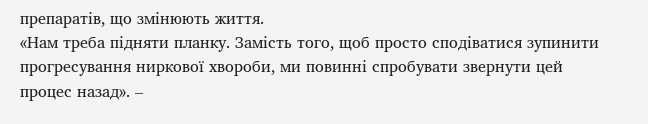препаратів, що змінюють життя.
«Нам треба підняти планку. Замість того, щоб просто сподіватися зупинити прогресування ниркової хвороби, ми повинні спробувати звернути цей процес назад». –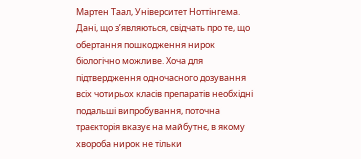Мартен Таал, Університет Ноттінгема.
Дані, що з’являються, свідчать про те, що обертання пошкодження нирок біологічно можливе. Хоча для підтвердження одночасного дозування всіх чотирьох класів препаратів необхідні подальші випробування, поточна траєкторія вказує на майбутнє, в якому хвороба нирок не тільки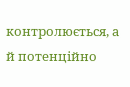контролюється, а й потенційно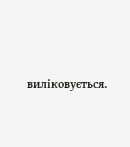виліковується.